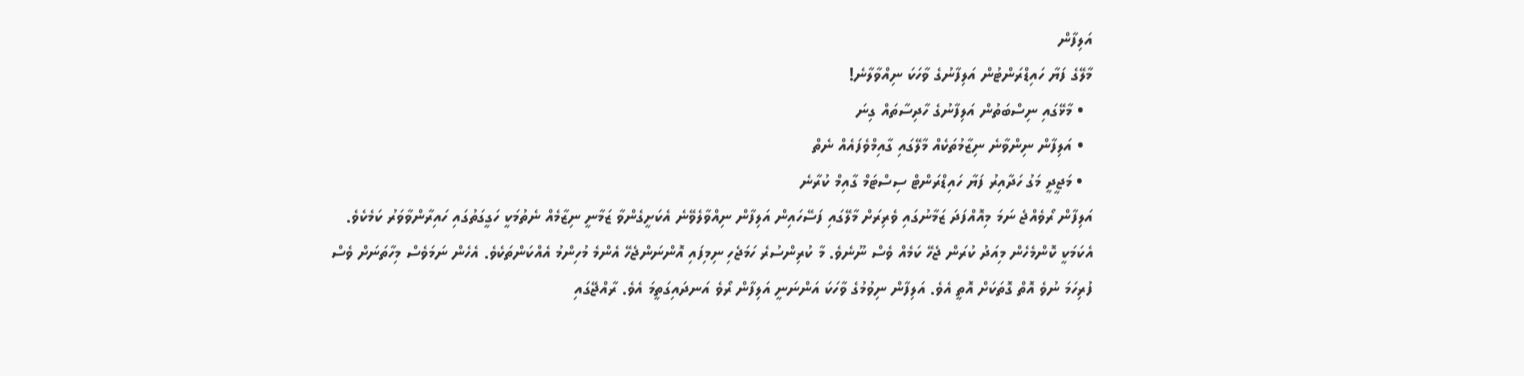އަލިފާން
މާލޭގެ ފަޔާ ހައިޑްރަންޓުން އަލިފާނުގެ ވާހަކަ ނިއްވާލާނެ!
  • މާޅޭގައި ނިސްބަތުން އަލިފާނުގެ ހާދިސާތައް ގިނަ
  • އަލިފާން ނިންވާނެ ނިޒާމުތަކެއް މާލޭގައި ގާއިމްވެފައެއް ނެތް
  • މަޖީދީ މަގު ހަދާއިރު ފަޔާ ހައިޑްރަންޓް ސިސްޓަމް ގާއިމް ކުރާނެ
އަލިފާން ރޯވެއްޖެ ނަމަ މިއޮއްފަދަ ޒަމާނުގައި ވެރިރަށް މާލޭގައި ފަސޭހައިން އަލިފާން ނިއްވާލެވޭނެ އެކަށީގެންވާ ޒަމާނީ ނިޒާމެއް ނެތުމަކީ ހަގީގަތުގައި ހައިރާންވާވަރު ކަމެކެވެ. އެކަމަކީ ކޮންމެހެން މިއަދު ކުރަން ޖެހޭ ކަމެއް ވެސް ނޫނެވެ. މާ ކުރިންސުރެ ހަމަޖެހި ނިމިފައި އޮންނަންޖެހޭ އެންމެ މުހިންމު އެއްކަންތަކެވެ. އެހެން ނަމަވެސް މިހާތަނަށް ވެސް ފުރިހަމަ ނުވެ އޮތް ގޮތަކަށް އޮތީ އެވެ. އަލިފާން ނިވުމުގެ ވާހަކަ އަންނަނީ އަލިފާން ރޯވެ އަނދައިގަތީމަ އެވެ. ރާއްޖޭގައި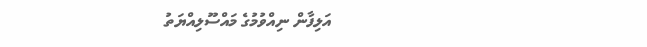އަލިފާން ނިއްވުމުގެ މައްސޫލިއްޔަތު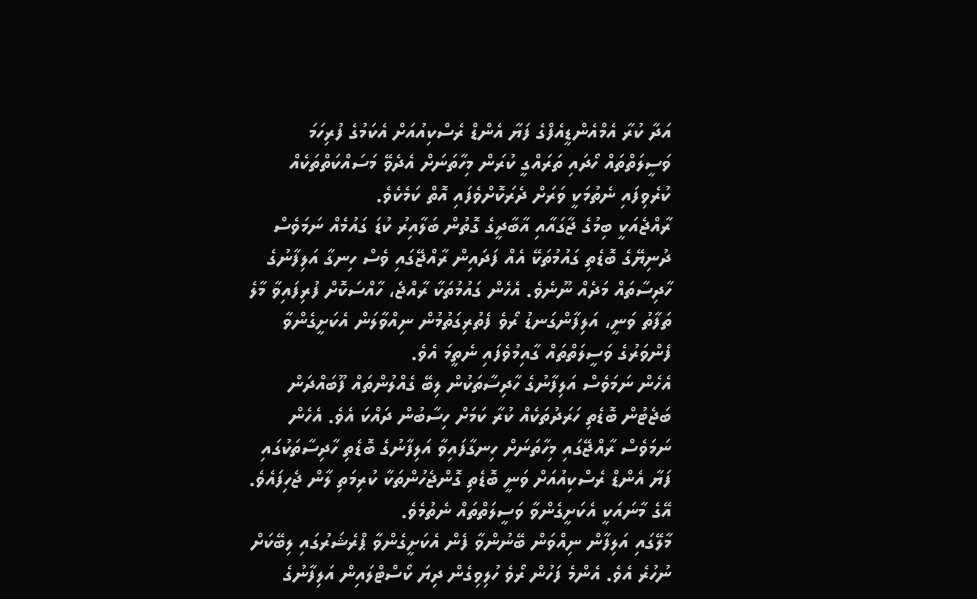އަދާ ކުރާ އެމްއެންޑީއެފްގެ ފަޔާ އެންޑް ރެސްކިއުއަށް އެކަމުގެ ފުރިހަމަ ވަސީލަތްތައް ހޯދައި ތަރައްގީ ކުރަން މިހާތަނަށް އެދެވޭ މަސައްކަތްތަކެއް ކުރެވިފައި ނެތުމަކީ ވަރަށް ދެރަކޮށްވެފައި އޮތް ކަމެކެވެ.
ރާއްޖެއަކީ ބިމުގެ ޖާގައާއި އާބާދީގެ ގޮތުން ބަލާއިރު ކުޑަ ގައުމެއް ނަމަވެސް ދުނިޔޭގެ ބޮޑެތި ގައުމުތަކޭ އެއް ފަދައިން ރާއްޖޭގައި ވެސް ހިނގާ އަލިފާނުގެ ހާދިސާތައް މަދެއް ނޫނެވެ. އެހެން ގައުމުތަކާ ރާއްޖެ، ހާއްސަކޮށް ފުރިފައިވާ މާލެ ތަފާތު ވަނީ، އަލިފާންގަނޑު ރޯވެ ފެތުރިގަތުމުން ނިއްވާލަން އެކަށީގެންވާ ފެންވަރުގެ ވަސީލަތްތައް ގާއިމުވެފައި ނެތީމަ އެވެ.
އެހެން ނަމަވެސް އަލިފާނުގެ ހާދިސާތަކުން ލިބޭ ގެއްލުންތައް ފޫބައްދަން ބަޖެޓުން ބޮޑެތި ހަރަދުތަކެއް ކުރާ ކަމަށް ހިސާބުން ދައްކަ އެވެ. އެހެން ނަމަވެސް ރާއްޖޭގައި މިހާތަނަށް ހިނގާފައިވާ އަލިފާނުގެ ބޮޑެތި ހާދިސާތަކުގައި ފަޔާ އެންޑް ރެސްކިއުއަށް ވަނީ ބޮޑެތި ގޮންޖެހުންތަކާ ކުރިމަތި ލާން ޖެހިފައެވެ. އޭގެ މާނައަކީ އެކަށީގެންވާ ވަސީލަތްތައް ނެތުމެވެ.
މާލޭގައި އަލިފާން ނިއްވަން ބޭނުންވާ ފެން އެކަށީގެންވާ ޕްރެޝަރުގައި ލިބޭކަށް ނުހުރެ އެވެ. އެންމެ ފަހުން ރޯވެ ހުލިވިގެން ދިޔަ ކޯސްޓްލައިން އަލިފާނުގެ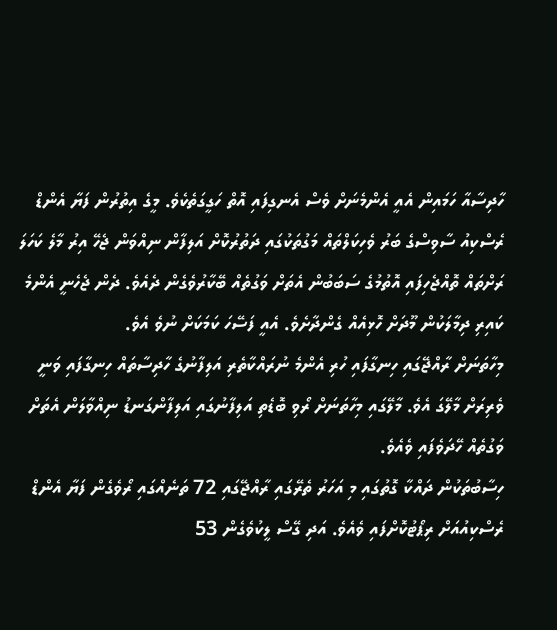ހާދިސާއާ ހަމައިން އެއީ އެންމެނަށް ވެސް އެނގިފައި އޮތް ހަގީގަތެކެވެ. މީގެ އިތުރުން ފަޔާ އެންޑް ރެސްކިއު ސާވިސްގެ ބަރު ވެހިކަލްތައް މަގުތަކުގައި ދަތުރުކޮށް އަލިފާން ނިއްވަން ޖެހޭ އިރު މާލެ ކަހަލަ ރަށްތައް ތޮއްޖެހިފައި އޮތުމުގެ ސަބަބުން އެތަށް ވަގުތެއް ބޭކާރުވެގެން ދެއެވެ. ދެން ޖެހެނީ އެންމެ ކައިރި ދިމާލަކުން މޫދަށް ހޮޅިއެއް ގެންދާށެވެ. އެއީ ފަސޭހަ ކަމަކަށް ނުވެ އެވެ.
މިހާތަނަށް ރާއްޖޭގައި ހިނގާފައި ހުރި އެންމެ ނުރައްކާތެރި އަލިފާނުގެ ހާދިސާތައް ހިނގާފައި ވަނީ ވެރިރަށް މާލޭގަ އެވެ. މާލޭގައި މިހާތަނަށް ރޯވި ބޮޑެތި އަލިފާނުގައި އަލިފާންގަނޑު ނިއްވާލަން އެތަށް ވަގުތެއް ހޭދަވެފައި ވެއެވެ.
ހިސާބުތަކުން ދައްކާ ގޮތުގައި މި އަހަރު ތެރޭގައި ރާއްޖޭގައި 72 ތަނެއްގައި ރޯވެގެން ފަޔާ އެންޑް ރެސްކިއުއަށް ރިޕޯޓުކޮށްފައި ވެއެވެ. އަދި ގޭސް ލީކުވެގެން 53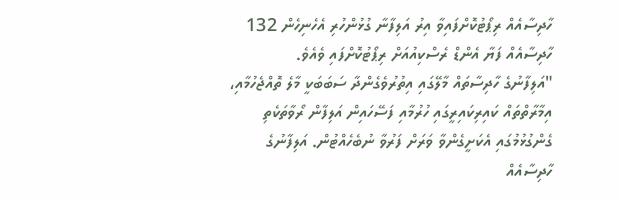ހާދިސާއެއް ރިޕޯޓުކޮށްފައިވާ އިރު އަލިފާނާ ގުޅުންހުރި އެހެނިހެން 132 ހާދިސާއެއް ފަޔާ އެންޑް ރެސްކިއުއަށް ރިޕޯޓުކޮށްފައި ވެއެވެ.
"އަލިފާނުގެ ހާދިސާތައް މާލޭގައި އިތުރުވެގެންދާ ސަބަބަކީ މާލެ ތޮއްޖެހުމާއި، އިމާރާތްތައް ކައިރިކައިރީގައި ހުރުމާއި ފަސޭހައިން އަލިފާން ރޯވާތަކެތި ގެންގުޅުމުގައި އެކަށީގެންވާ ވަރަށް ފަރުވާ ނުބެހެއްޓުން. އަލިފާނުގެ ހާދިސާއެއް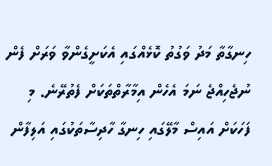ހިނގާތާ މަދު ވަގުތު ކޮޅެއްގައި އެކަށީގެންވާ ވަރަށް ފެން ނުޖެހިއްޖެ ނަމަ އެހެން އިމާރާތްތަކަށް ފެތުރޭނެ. މި ފަހަކަށް އައިސް މާލޭގައި ހިނގާ ހާދިސާތަކުގައި އަލިފާން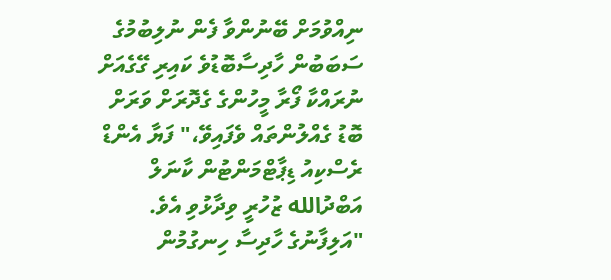ނިއްވުމަށް ބޭނުންވާ ފެން ނުލިބުމުގެ ސަބަބުން ހާދިސާބޮޑުވެ ކައިރި ގޭގެއަށް ނުރައްކާ ފޯރާ މީހުންގެ ގެދޮރަށް ވަރަށް ބޮޑު ގެއްލުންތައް ވެފައިވޭ،" ފަޔާ އެންޑް ރެސްކިއު ޑިޕާޓްމަންޓުން ކާނަލް އަބްދުالله ޒުހުރީ ވިދާޅުވި އެވެ. "އަލިފާނުގެ ހާދިސާ ހިނގުމުން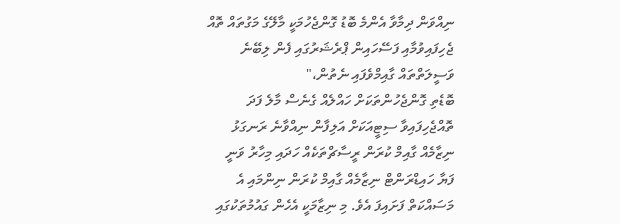ނިއްވަން ދިމާވާ އެންމެ ބޮޑު ގޮންޖެހުމަކީ މާލޭގެ މަގުތައް ތޮއް ޖެހިފައިވުމާއި ފަސޭހައިން ޕްރެޝަރުގައި ފެން ލިބޭނެ ވަސީލަތްތައް ގާއިމްވެފައި ނެތުން،"
ބޮޑެތި ގޮންޖެހުންތަކަށް ހައްލެއް ގެނެސް މާލެ ފަދަ ތޮއްޖެހިފައިވާ ސިޓީއަކަށް އަލިފާން ނިއްވާނެ ރަނގަޅު ނިޒާމެއް ގާއިމް ކުރަން ރީސާޗްތަކެއް ހަދައި މިހާރު ވަނީ ފަޔާ ހައިޑްރަންޓް ނިޒާމެއް ގާއިމް ކުރަން ނިންމައި އެ މަސައްކަތް ފަށައިފަ އެވެ. މި ނިޒާމަކީ އެހެން ގައުމުތަކުގައި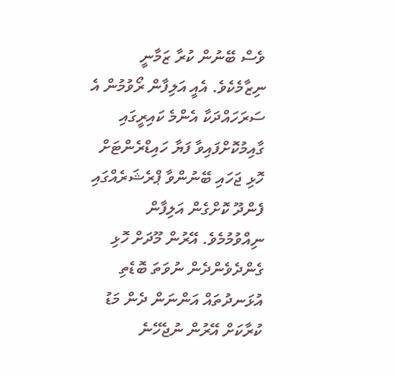ވެސް ބޭނުން ކުރާ ޒަމާނީ ނިޒާމެކެވެ. އެއީ އަލިފާން ރޯވުމުން އެ ސަރަހައްދަކާ އެންމެ ކައިރީގައި ގާއިމުކޮށްފައިވާ ފަޔާ ހައިޑްރެންޓަށް ހޮޅި ޖަހައި ބޭނުންވާ ޕްރެޝަރެއްގައި ފެންދޫ ކޮށްގެން އަލިފާން ނިއްވުމުމެވެ. އޭރުން މޫދަށް ހޮޅި ގެންދެވެންދެން ނުވަތަ ބޮޑެތި އުޅަނދުތައް އަންނަން ދެން މަޑު ކުރާކަށް އޭރުން ނުޖެހޭނެ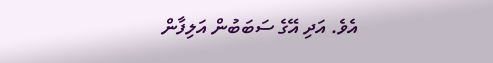އެވެ. އަދި އޭގެ ސަބަބުން އަލިފާން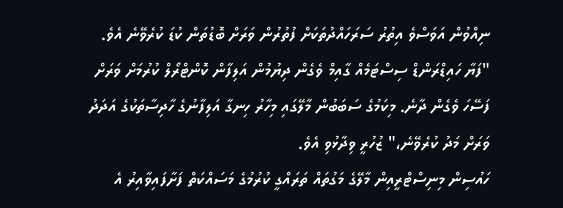ނިއްވުން އަވަސްވެ އިތުރު ސަރަހައްދުތަކަށް ފުތުރުން ވަރަށް ބޮޑުތަން ކުޑަ ކުރެވޭނެ އެވެ.
"ފަޔާ ހައިޑްރަންޑް ސިސްޓަމެއް ގާއިމް ވެގެން ދިޔުމުން އަލިފާން ކޮންޓްރޯލް ކުރުމަށް ވަރަށް ފަސޭހަ ވެގެން ދާނެ. މިކަމުގެ ސަބަބުން މާލޭގައި މިހާރު ހިނގާ އަލިފާނުގެ ހާދިސާތަކުގެ އަދަދު ވަރަށް މަދު ކުރެވޭނެ،" ޒުހުރީ ވިދާޅުވި އެވެ.
ހައުސިން މިނިސްޓްރީއިން މާލޭގެ މަގުތައް ތަރައްގީ ކުރުމުގެ މަސައްކަތް ފަށާފައިވާއިރު އެ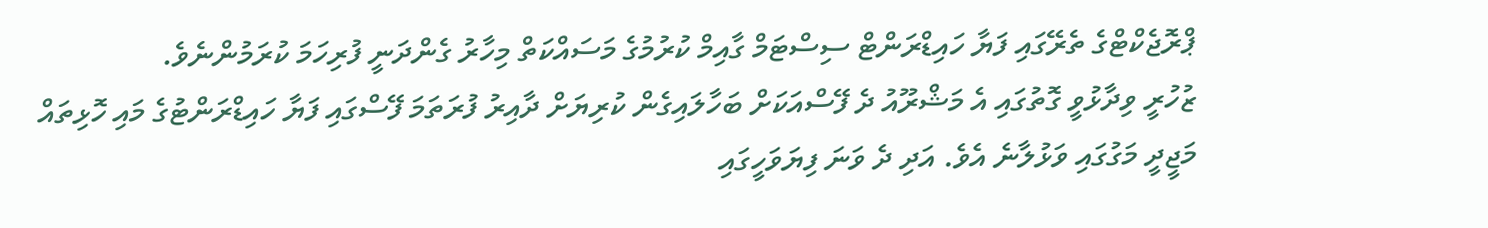ޕްރޮޖެކްޓްގެ ތެރޭގައި ފަޔާ ހައިޑްރަންޓް ސިސްޓަމް ގާއިމް ކުރުމުގެ މަސައްކަތް މިހާރު ގެންދަނީ ފުރިހަމަ ކުރަމުންނެވެ.
ޒުހުރީ ވިދާޅުވީ ގޮތުގައި އެ މަޝްރޫއު ދެ ފޭސްއަކަށް ބަހާލައިގެން ކުރިޔަށް ދާއިރު ފުރަތަމަ ފޭސްގައި ފަޔާ ހައިޑްރަންޓުގެ މައި ހޮޅިތައް މަޖީދީ މަގުގައި ވަޅުލާނެ އެވެ. އަދި ދެ ވަނަ ފިޔަވަހީގައި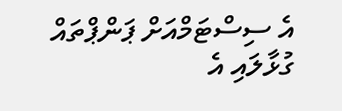އެ ސިސްޓަމްއަށް ޕަންޕްތައް ގުޅާލައި އެ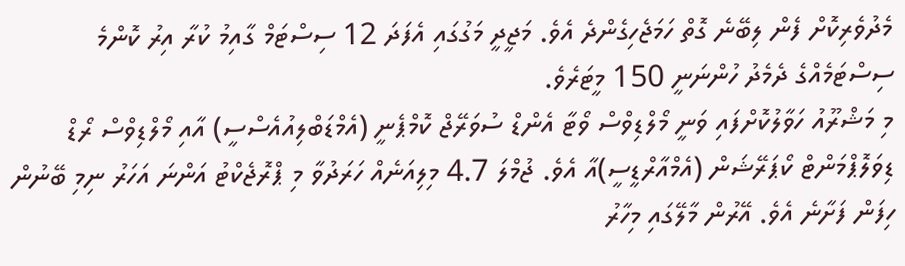މެދުވެރިކޮށް ފެން ލިބޭނެ ގޮތް ހަމަޖެހިގެންދެ އެވެ. މަޖީދީ މަގުގައި އެފަދަ 12 ސިސްޓަމް ގާއިމު ކުރާ އިރު ކޮންމެ ސިސްޓަމެއްގެ ދެމެދު ހުންނަނީ 150 މީޓަރެވެ.
މި މަޝްރޫއު ހަވާލުކޮށްފައި ވަނީ މޯލްޑިވްސް ވޯޓާ އެންޑް ސުވަރޭޖް ކޮމްޕެނީ (އެމްޑަބްލިއުއެސްސީ) އާއި މޯލްޑިވްސް ރޯޑް ޑިވަލޮޕްމަންޓް ކޯޕަރޭޝަން (އެމްއާރްޑީސީ)އާ އެވެ. ޖުމްލަ 4.7 މިލިއަނެއް ހަރަދުވާ މި ޕްރޮޖެކްޓު އަންނަ އަހަރު ނިމި ބޭނުން ހިފަން ފަށާނެ އެވެ. އޭރުން މާލޭގައި މިހާރު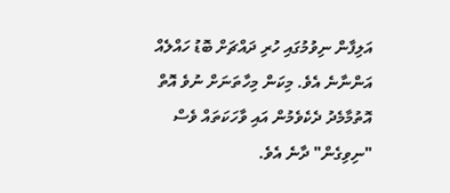އަލިފާން ނިވުމުގައި ހުރި ދައްޗަށް ބޮޑު ހައްލެއް އަންނާނެ އެވެ. މިކަން މިހާތަނަށް ނުވެ އޮތް އޮތުމާމެދު ދެކެވެމުން އައި ވާހަކަތައް ވެސް "ނިވިގެން" ދާނެ އެވެ.